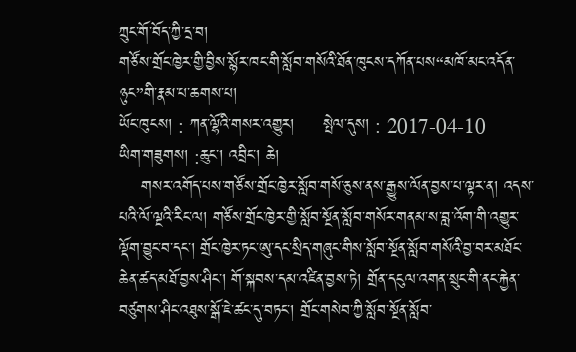ཀྲུང་གོ་བོད་ཀྱི་དྲ་བ།
གཙོས་གྲོང་ཁྱེར་གྱི་བྱིས་སྙོར་ཁང་གི་སློབ་གསོའི་ཐོན་ཁུངས་དཀོན་པས“མཁོ་མང་འདོན་ཉུང”གི་རྣམ་པ་ཆགས་པ།
ཡོང་ཁུངས། : ཀན་ལྷོའི་གསར་འགྱུར།     སྤེལ་དུས། : 2017-04-10
ཡིག་གཟུགས། :ཆུང་། འབྲིང་། ཆེ།
    གསར་འགོད་པས་གཙོས་གྲོང་ཁྱེར་སློབ་གསོ་ཅུས་ནས་རྒྱུས་ལོན་བྱས་པ་ལྟར་ན། འདས་པའི་ལོ་ལྔའི་རིང་ལ། གཙོས་གྲོང་ཁྱེར་གྱི་སློབ་སྔོན་སློབ་གསོར་གནམ་ས་བླ་འོག་གི་འགྱུར་ལྡོག་བྱུང་བ་དང་། གྲོང་ཁྱེར་ཏང་ཨུ་དང་སྲིད་གཞུང་གིས་སློབ་སྔོན་སློབ་གསོའི་བྱ་བར་མཐོང་ཆེན་ཚད་མཐོ་བྱས་ཤིང་། གོ་སྐབས་དམ་འཛིན་བྱས་ཏེ། གྲོན་དངུལ་འགན་སྲུང་གི་ནང་རྐྱེན་བཙུགས་ཤིང་འཐུས་སྒོ་ཇེ་ཚང་དུ་བཏང་། གྲོང་གསེབ་ཀྱི་སློབ་སྔོན་སློབ་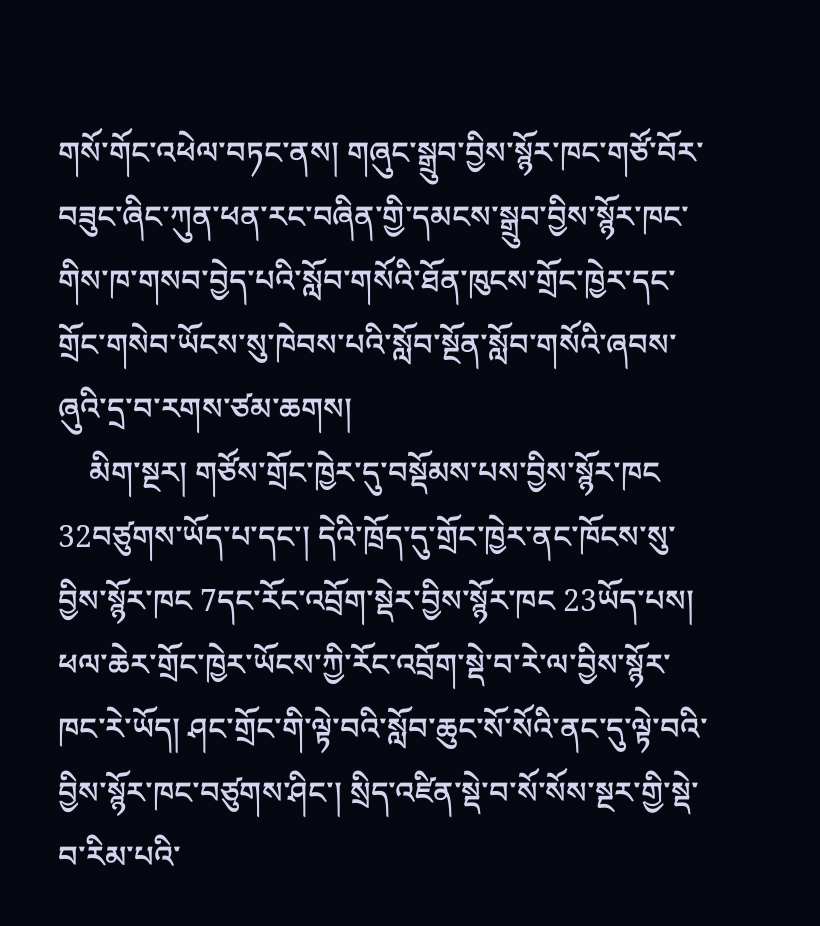གསོ་གོང་འཕེལ་བཏང་ནས། གཞུང་སྒྲུབ་བྱིས་སྙོར་ཁང་གཙོ་བོར་བཟུང་ཞིང་ཀུན་ཕན་རང་བཞིན་གྱི་དམངས་སྒྲུབ་བྱིས་སྙོར་ཁང་གིས་ཁ་གསབ་བྱེད་པའི་སློབ་གསོའི་ཐོན་ཁུངས་གྲོང་ཁྱེར་དང་གྲོང་གསེབ་ཡོངས་སུ་ཁེབས་པའི་སློབ་སྔོན་སློབ་གསོའི་ཞབས་ཞུའི་དྲ་བ་རགས་ཙམ་ཆགས།
    མིག་སྔར། གཙོས་གྲོང་ཁྱེར་དུ་བསྡོམས་པས་བྱིས་སྙོར་ཁང 32བཙུགས་ཡོད་པ་དང་། དེའི་ཁྲོད་དུ་གྲོང་ཁྱེར་ནང་ཁོངས་སུ་བྱིས་སྙོར་ཁང 7དང་རོང་འབྲོག་སྡེར་བྱིས་སྙོར་ཁང 23ཡོད་པས། ཕལ་ཆེར་གྲོང་ཁྱེར་ཡོངས་ཀྱི་རོང་འབྲོག་སྡེ་བ་རེ་ལ་བྱིས་སྙོར་ཁང་རེ་ཡོད། ཤང་གྲོང་གི་ལྟེ་བའི་སློབ་ཆུང་སོ་སོའི་ནང་དུ་ལྟེ་བའི་བྱིས་སྙོར་ཁང་བཙུགས་ཤིང་། སྲིད་འཛིན་སྡེ་བ་སོ་སོས་སྔར་གྱི་སྡེ་བ་རིམ་པའི་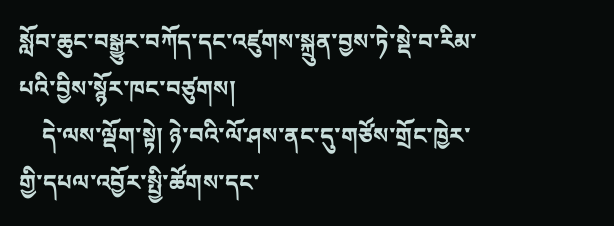སློབ་ཆུང་བསྒྱུར་བཀོད་དང་འཛུགས་སྐྲུན་བྱས་ཏེ་སྡེ་བ་རིམ་པའི་བྱིས་སྙོར་ཁང་བཙུགས།
    དེ་ལས་ལྡོག་སྟེ། ཉེ་བའི་ལོ་ཤས་ནང་དུ་གཙོས་གྲོང་ཁྱེར་གྱི་དཔལ་འབྱོར་སྤྱི་ཚོགས་དང་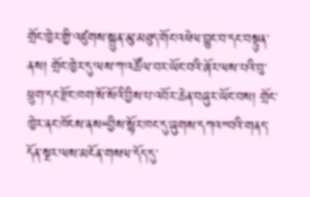གྲོང་ཁྱེར་གྱི་འཛུགས་སྐྲུན་མུ་མཐུད་གོང་འཕེལ་བྱུང་བ་དང་བསྟུན་ནས། གྲོང་ཁྱེར་དུ་ལས་ཀ་འཚོལ་བར་ཡོང་བའི་ཞོར་ལས་པའི་བུ་ཕྲུག་དང་རྫོང་ཁག་སོ་སོའི་བྱིས་པ་འབོར་ཆེན་བཞུར་ཡོང་བས། གྲོང་ཁྱེར་ནང་ཁོངས་ནས“བྱིས་སྙོར་ཁང་དུ་ཞུགས་དཀའ”བའི་གནད་དོན་སྔར་ལས་མངོན་གསལ་དོད་དུ་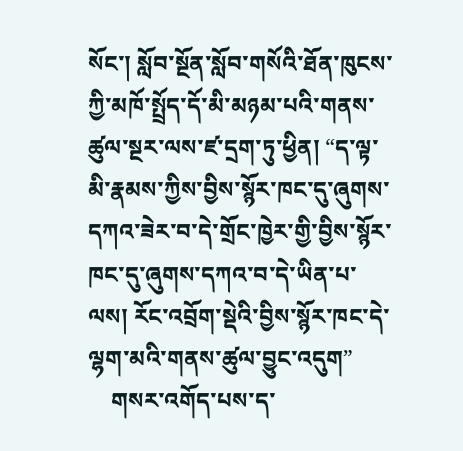སོང་། སློབ་སྔོན་སློབ་གསོའི་ཐོན་ཁུངས་ཀྱི་མཁོ་སྤྲོད་དོ་མི་མཉམ་པའི་གནས་ཚུལ་སྔར་ལས་ཛ་དྲག་ཏུ་ཕྱིན། “ད་ལྟ་མི་རྣམས་ཀྱིས་བྱིས་སྙོར་ཁང་དུ་ཞུགས་དཀའ་ཟེར་བ་དེ་གྲོང་ཁྱེར་གྱི་བྱིས་སྙོར་ཁང་དུ་ཞུགས་དཀའ་བ་དེ་ཡིན་པ་ལས། རོང་འབྲོག་སྡེའི་བྱིས་སྙོར་ཁང་དེ་ལྷག་མའི་གནས་ཚུལ་བྱུང་འདུག”
    གསར་འགོད་པས་ད་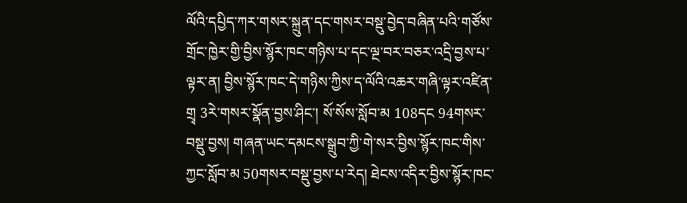ལོའི་དཔྱིད་ཀར་གསར་སྐྲུན་དང་གསར་བསྡུ་བྱེད་བཞིན་པའི་གཙོས་གྲོང་ཁྱེར་གྱི་བྱིས་སྙོར་ཁང་གཉིས་པ་དང་ལྔ་བར་བཅར་འདྲི་བྱས་པ་ལྟར་ན། བྱིས་སྙོར་ཁང་དེ་གཉིས་ཀྱིས་ད་ལོའི་འཆར་གཞི་ལྟར་འཛིན་གྲྭ 3རེ་གསར་སྣོན་བྱས་ཤིང་། སོ་སོས་སློབ་མ 108དང 94གསར་བསྡུ་བྱས། གཞན་ཡང་དམངས་སྒྲུབ་ཀྱི་གེ་སར་བྱིས་སྙོར་ཁང་གིས་ཀྱང་སློབ་མ 50གསར་བསྡུ་བྱས་པ་རེད། ཐེངས་འདིར་བྱིས་སྙོར་ཁང་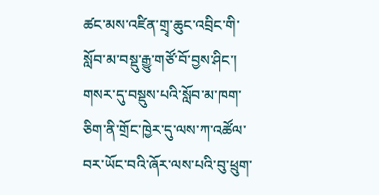ཚང་མས་འཛིན་གྲྭ་ཆུང་འབྲིང་གི་སློབ་མ་བསྡུ་རྒྱུ་གཙོ་བོ་བྱས་ཤིང་། གསར་དུ་བསྡུས་པའི་སློབ་མ་ཁག་ཅིག་ནི་གྲོང་ཁྱེར་དུ་ལས་ཀ་འཚོལ་བར་ཡོང་བའི་ཞོར་ལས་པའི་བུ་ཕྲུག་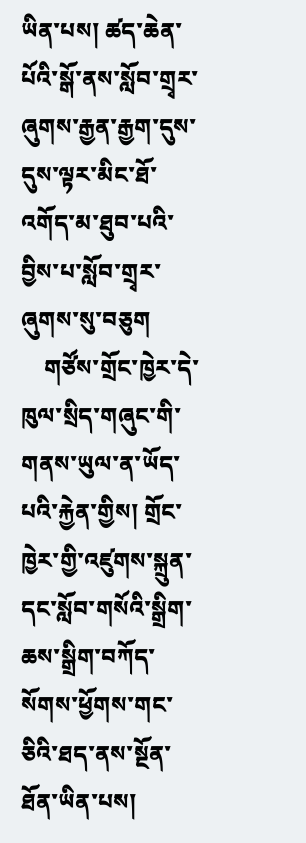ཡིན་པས། ཚད་ཆེན་པོའི་སྒོ་ནས་སློབ་གྲྭར་ཞུགས་རྒྱན་རྒྱག་དུས་དུས་ལྟར་མིང་ཐོ་འགོད་མ་ཐུབ་པའི་བྱིས་པ་སློབ་གྲྭར་ཞུགས་སུ་བཅུག
    གཙོས་གྲོང་ཁྱེར་དེ་ཁུལ་སྲིད་གཞུང་གི་གནས་ཡུལ་ན་ཡོད་པའི་རྐྱེན་གྱིས། གྲོང་ཁྱེར་གྱི་འཛུགས་སྐྲུན་དང་སློབ་གསོའི་སྒྲིག་ཆས་སྒྲིག་བཀོད་སོགས་ཕྱོགས་གང་ཅིའི་ཐད་ནས་སྔོན་ཐོན་ཡིན་པས།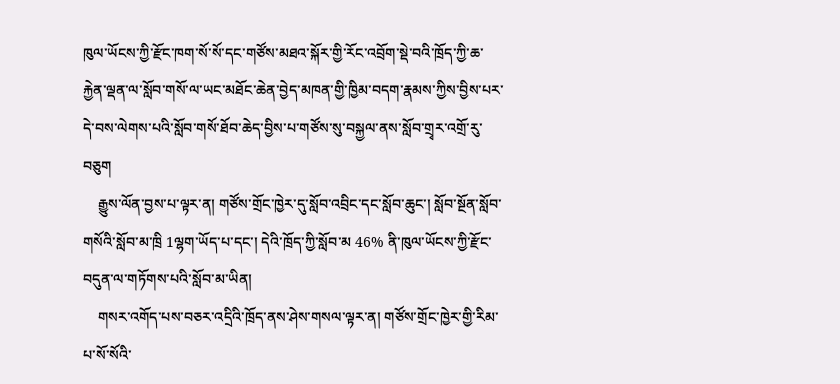ཁུལ་ཡོངས་ཀྱི་རྫོང་ཁག་སོ་སོ་དང་གཙོས་མཐའ་སྐོར་གྱི་རོང་འབྲོག་སྡེ་བའི་ཁྲོད་ཀྱི་ཆ་རྐྱེན་ལྡན་ལ་སློབ་གསོ་ལ་ཡང་མཐོང་ཆེན་བྱེད་མཁན་གྱི་ཁྱིམ་བདག་རྣམས་ཀྱིས་བྱིས་པར་དེ་བས་ལེགས་པའི་སློབ་གསོ་ཐོབ་ཆེད་བྱིས་པ་གཙོས་སུ་བསྐྱལ་ནས་སློབ་གྲྭར་འགྲོ་རུ་བཅུག
    རྒྱུས་ལོན་བྱས་པ་ལྟར་ན། གཙོས་གྲོང་ཁྱེར་དུ་སློབ་འབྲིང་དང་སློབ་ཆུང་། སློབ་སྔོན་སློབ་གསོའི་སློབ་མ་ཁྲི 1ལྷག་ཡོད་པ་དང་། དེའི་ཁྲོད་ཀྱི་སློབ་མ 46% ནི་ཁུལ་ཡོངས་ཀྱི་རྫོང་བདུན་ལ་གཏོགས་པའི་སློབ་མ་ཡིན།
    གསར་འགོད་པས་བཅར་འདྲིའི་ཁྲོད་ནས་ཤེས་གསལ་ལྟར་ན། གཙོས་གྲོང་ཁྱེར་གྱི་རིམ་པ་སོ་སོའི་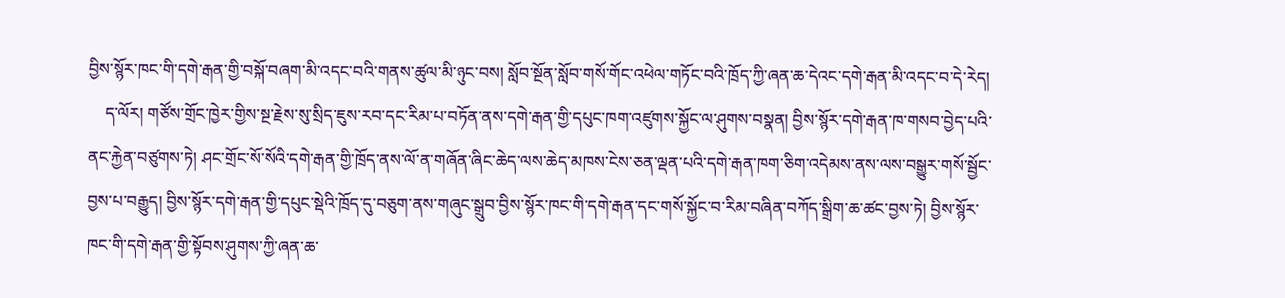བྱིས་སྙོར་ཁང་གི་དགེ་རྒན་གྱི་བསྐོ་བཞག་མི་འདང་བའི་གནས་ཚུལ་མི་ཉུང་བས། སློབ་སྔོན་སློབ་གསོ་གོང་འཕེལ་གཏོང་བའི་ཁྲོད་ཀྱི་ཞན་ཆ་དེའང་དགེ་རྒན་མི་འདང་བ་དེ་རེད།
    ད་ལོར། གཙོས་གྲོང་ཁྱེར་གྱིས་སྔ་རྗེས་སུ་སྲིད་ཇུས་རབ་དང་རིམ་པ་བཏོན་ནས་དགེ་རྒན་གྱི་དཔུང་ཁག་འཛུགས་སྐྱོང་ལ་ཤུགས་བསྣན། བྱིས་སྙོར་དགེ་རྒན་ཁ་གསབ་བྱེད་པའི་ནང་རྐྱེན་བཙུགས་ཏེ། ཤང་གྲོང་སོ་སོའི་དགེ་རྒན་གྱི་ཁྲོད་ནས་ལོ་ན་གཞོན་ཞིང་ཆེད་ལས་ཆེད་མཁས་ངེས་ཅན་ལྡན་པའི་དགེ་རྒན་ཁག་ཅིག་འདེམས་ནས་ལས་བསྒྱུར་གསོ་སྦྱོང་བྱས་པ་བརྒྱུད། བྱིས་སྙོར་དགེ་རྒན་གྱི་དཔུང་སྡེའི་ཁྲོད་དུ་བཅུག་ནས་གཞུང་སྒྲུབ་བྱིས་སྙོར་ཁང་གི་དགེ་རྒན་དང་གསོ་སྐྱོང་བ་རིམ་བཞིན་བཀོད་སྒྲིག་ཆ་ཚང་བྱས་ཏེ། བྱིས་སྙོར་ཁང་གི་དགེ་རྒན་གྱི་སྟོབས་ཤུགས་ཀྱི་ཞན་ཆ་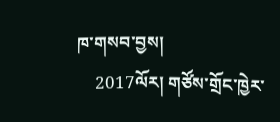ཁ་གསབ་བྱས།
    2017ལོར། གཙོས་གྲོང་ཁྱེར་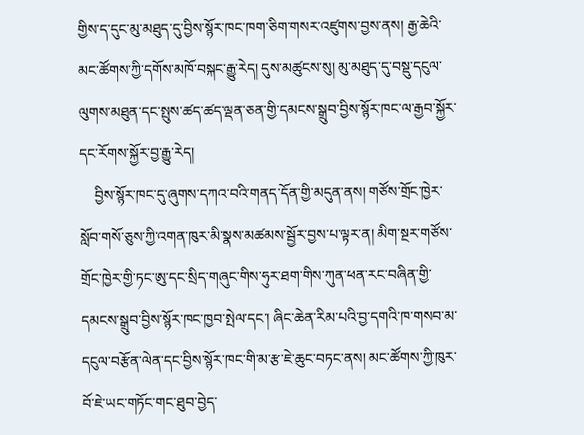གྱིས་ད་དུང་མུ་མཐུད་དུ་བྱིས་སྙོར་ཁང་ཁག་ཅིག་གསར་འཛུགས་བྱས་ནས། རྒྱ་ཆེའི་མང་ཚོགས་ཀྱི་དགོས་མཁོ་བསྐང་རྒྱུ་རེད། དུས་མཚུངས་སུ། མུ་མཐུད་དུ་བསྡུ་དངུལ་ལུགས་མཐུན་དང་སྤུས་ཚད་ཚད་ལྡན་ཅན་གྱི་དམངས་སྒྲུབ་བྱིས་སྙོར་ཁང་ལ་རྒྱབ་སྐྱོར་དང་རོགས་སྐྱོར་བྱ་རྒྱུ་རེད།
    བྱིས་སྙོར་ཁང་དུ་ཞུགས་དཀའ་བའི་གནད་དོན་གྱི་མདུན་ནས། གཙོས་གྲོང་ཁྱེར་སློབ་གསོ་ཅུས་ཀྱི་འགན་ཁུར་མི་སྣས་མཚམས་སྦྱོར་བྱས་པ་ལྟར་ན། མིག་སྔར་གཙོས་གྲོང་ཁྱེར་གྱི་ཏང་ཨུ་དང་སྲིད་གཞུང་གིས་ཧུར་ཐག་གིས་ཀུན་ཕན་རང་བཞིན་གྱི་དམངས་སྒྲུབ་བྱིས་སྙོར་ཁང་ཁྱབ་སྤེལ་དང་། ཞིང་ཆེན་རིམ་པའི་བྱ་དགའི་ཁ་གསབ་མ་དངུལ་བརྩོན་ལེན་དང་བྱིས་སྙོར་ཁང་གི་མ་རྩ་ཇེ་ཆུང་བཏང་ནས། མང་ཚོགས་ཀྱི་ཁུར་བོ་ཇེ་ཡང་གཏོང་གང་ཐུབ་བྱེད་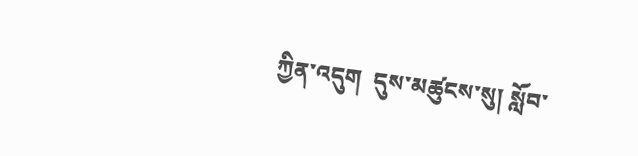ཀྱིན་འདུག  དུས་མཚུངས་སུ། སློབ་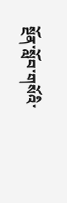སྔོན་སློབ་གསོའི་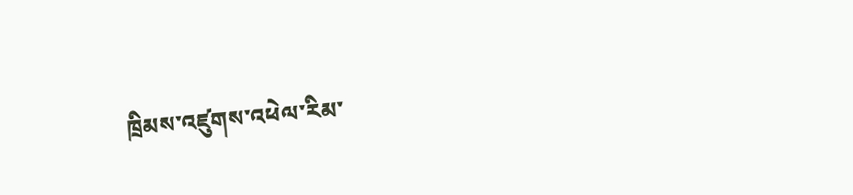ཁྲིམས་འཛུགས་འཕེལ་རིམ་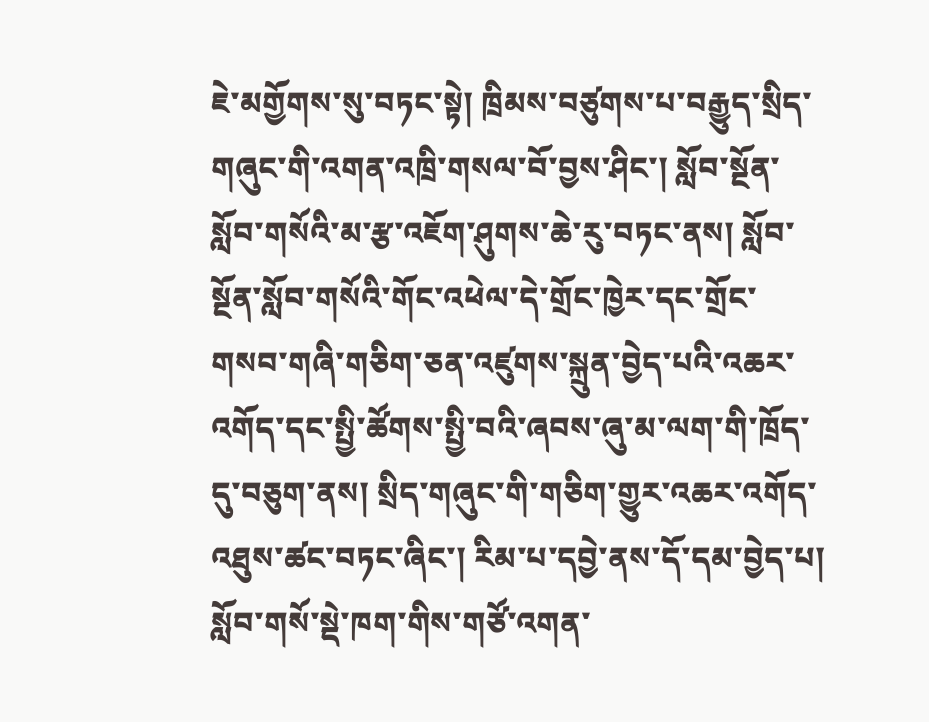ཇེ་མགྱོགས་སུ་བཏང་སྟེ། ཁྲིམས་བཙུགས་པ་བརྒྱུད་སྲིད་གཞུང་གི་འགན་འཁྲི་གསལ་བོ་བྱས་ཤིང་། སློབ་སྔོན་སློབ་གསོའི་མ་རྩ་འཇོག་ཤུགས་ཆེ་རུ་བཏང་ནས། སློབ་སྔོན་སློབ་གསོའི་གོང་འཕེལ་དེ་གྲོང་ཁྱེར་དང་གྲོང་གསབ་གཞི་གཅིག་ཅན་འཛུགས་སྐྲུན་བྱེད་པའི་འཆར་འགོད་དང་སྤྱི་ཚོགས་སྤྱི་བའི་ཞབས་ཞུ་མ་ལག་གི་ཁྲོད་དུ་བཅུག་ནས། སྲིད་གཞུང་གི་གཅིག་གྱུར་འཆར་འགོད་འཐུས་ཚང་བཏང་ཞིང་། རིམ་པ་དབྱེ་ནས་དོ་དམ་བྱེད་པ། སློབ་གསོ་སྡེ་ཁག་གིས་གཙོ་འགན་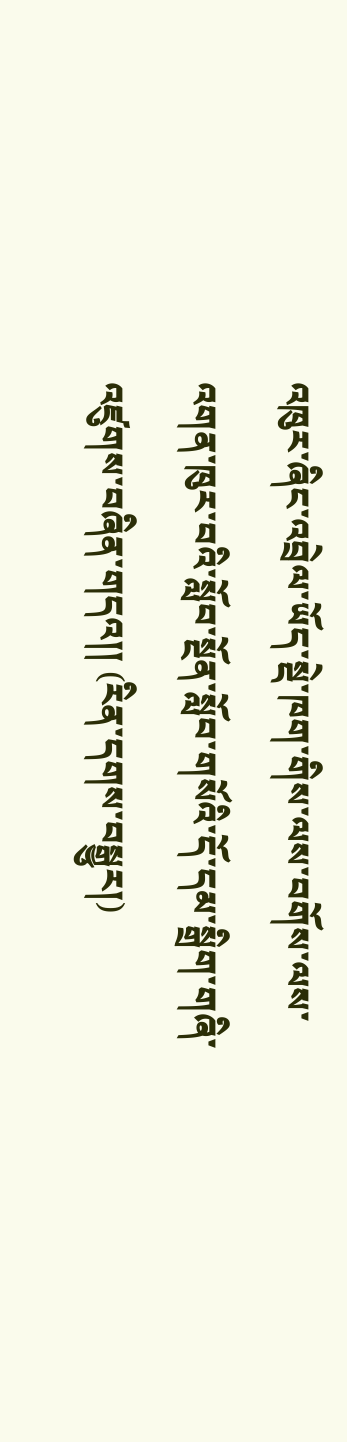འཁུར་ཞིང་འབྲེལ་ཡོད་སྡེ་ཁག་གིས་ལས་བགོས་ལས་འགན་ཁུར་བའི་སློབ་སྔོན་སློབ་གསོའི་དོ་དམ་སྒྲིག་གཞི་འཛུགས་བཞིན་གདའ།། (རིན་དགས་བསྒྱུར།)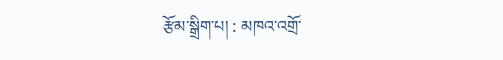རྩོམ་སྒྲིག་པ། : མཁའ་འགྲོ་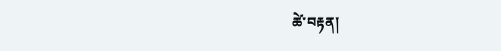ཚེ་བརྟན།